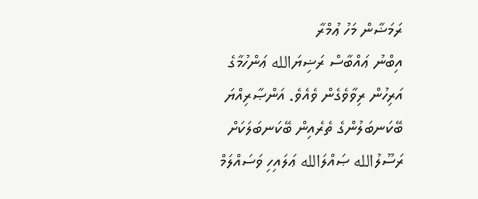ރަމަޟާން މަހު ޢުމްރާ
އިބްނު ޢައްބާސް ރަޟިޔަالله ޢަންހުމާގެ އަރިހުން ރިވާވެގެން ވެއެވެ. އަންޞާރިއްޔަ ބޭކަނބަލުންގެ ތެރެއިން ބޭކަނބަލަކަށް ރަސޫލުالله ޞައްލަالله ޢަލައިހި ވަސައްލަމް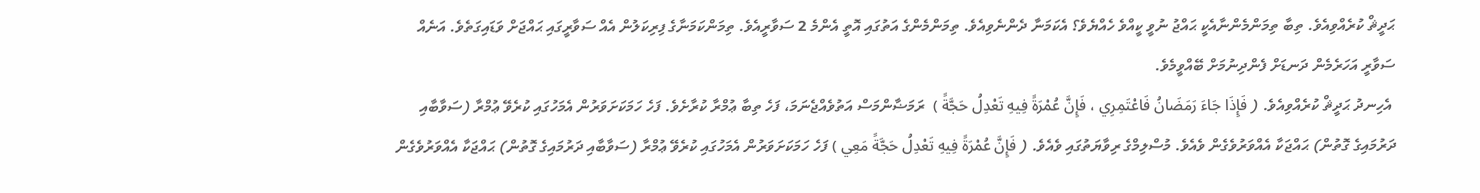ޙަދީޘް ކުރެއްވިއެވެ. ތިބާ ތިމަންމެންނާއެކީ ޙައްޖު ނުވީ ކީއްވެ ހެއްޔެވެ؟ އެކަމަނާ ދެންނެވިއެވެ. ތިމަންމެންގެ އަތުގައި އޮތީ އެންމެ 2 ސަވާރީއެވެ. ތިމަންކަމަނާގެ ފިރިކަލުން އެއް ސަވާރީގައި ޙައްޖަށް ވަޑައިގަތެވެ. އަނެއް ސަވާރީ އަހަރެމެން ދަނޑަށް ފެންދިނުމަށް ބޭއްވީމެވެ.
 އެހިނދު ޙަދީޘް ކުރެއްވިއެވެ. ( فَإِذَا جَاءَ رَمَضَانُ فَاعْتَمِرِي ، فَإِنَّ عُمْرَةً فِيهِ تَعْدِلُ حَجَّةً )  ރަމަޟާންމަސް އަތުވެއްޖެނަމަ، ފަހެ ތިބާ ޢުމްރާ ކުރާށެވެ. ފަހެ ހަމަކަށަވަރުން އެމަހުގައި ކުރެވޭ ޢުމްރާ (ސަވާބާއި ދަރުމައިގެ ގޮތުން) ޙައްޖަކާ އެއްވަރުވެގެން ވެއެވެ. މުސްލިމްގެ ރިވާޔަތުގައި ވެއެވެ. ( فَإِنَّ عُمْرَةً فِيهِ تَعْدِلُ حَجَّةً مَعِي ) ފަހެ ހަމަކަށަވަރުން އެމަހުގައި ކުރެވޭ ޢުމްރާ (ސަވާބާއި ދަރުމައިގެ ގޮތުން) ޙައްޖަކާ އެއްވަރުވެގެން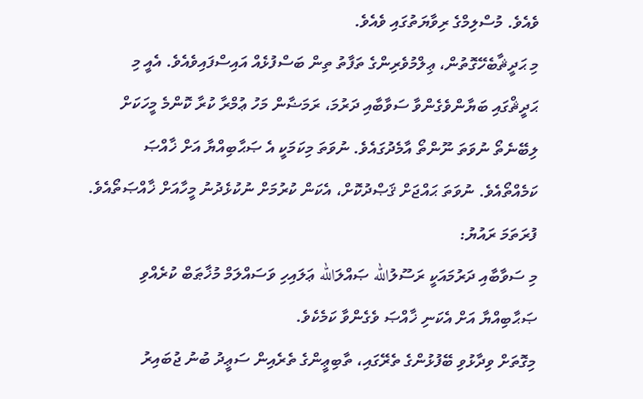ވެއެވެ. މުސްލިމްގެ ރިވާޔަތުގައި ވެއެވެ.
މި ޙަދީޘާބެހޭގޮތުން، ޢިލްމުވެރިންގެ ތަފާތު ތިން ބަސްފުޅެއް އައިސްފައިވެއެވެ. އެއީ މި ޙަދީޘްގައި ބަޔާންވެގެންވާ ސަވާބާއި ދަރުމަ، ރަމަޟާން މަހު ޢުމްރާ ކުރާ ކޮންމެ މީހަކަށް ލިބޭނެތޯ ނުވަތަ ނޫންތޯ އާމެދުގައެވެ. ނުވަތަ މިކަމަކީ އެ ޞަޙާބިއްޔާ އަށް ޚާއްޞަ ކަމެއްތޯއެވެ. ނުވަތަ ޙައްޖަށް ޤަޞްދުކޮށް، އެކަން ކުރުމަށް ނުކުޅެދުނު މީހާއަށް ޚާއްޞަތޯއެވެ.
ފުރަތަމަ ރައުޔު:
މި ސަވާބާއި ދަރުމައަކީ ރަސޫލުالله ޞައްލަالله ޢަލައިހި ވަސައްލަމް މުޚާޠަބް ކުރެއްވި ޞަޙާބިއްޔާ އަށް އެކަނި ޚާއްޞަ ވެގެންވާ ކަމެކެވެ.
މިގޮތަށް ވިދާޅުވި ބޭފުޅުންގެ ތެރޭގައި، ތާބިޢީންގެ ތެރެއިން ސަޢީދު ބުނު ޖުބައިރު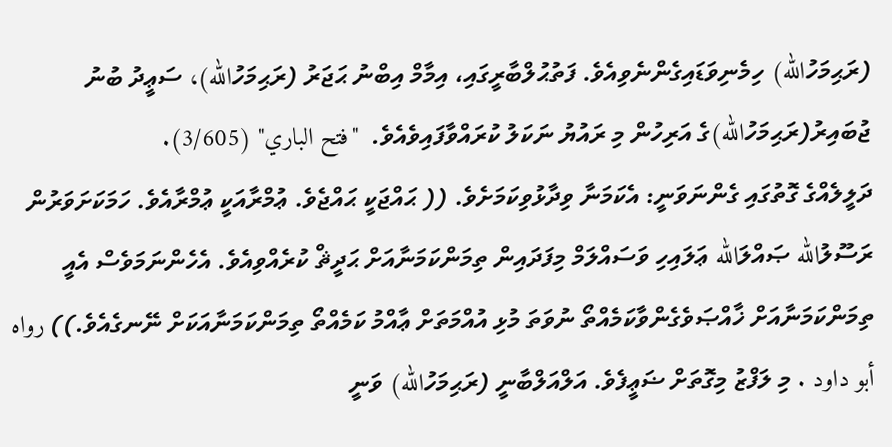(ރަޙިމަހުالله) ހިމެނިވަޑައިގެންނެވިއެވެ. ފަތުޙުލްބާރީގައި، އިމާމް އިބްނު ޙަޖަރު (ރަޙިމަހުالله)، ސަޢީދު ބުނު ޖުބައިރު(ރަޙިމަހުالله)ގެ އަރިހުން މި ރައުޔު ނަކަލު ކުރައްވާފައިވެއެވެ.  "فتح الباري" (3/605).
ދަލީލެއްގެ ގޮތުގައި ގެންނަވަނީ: އެކަމަނާ ވިދާޅުވިކަމަށެވެ. (( ޙައްޖަކީ ޙައްޖެވެ. ޢުމްރާއަކީ ޢުމްރާއެވެ. ހަމަކަށަވަރުން ރަސޫލުالله ޞައްލަالله ޢަލައިހި ވަސައްލަމް މިފަދައިން ތިމަންކަމަނާއަށް ޙަދީޘް ކުރެއްވިއެވެ. އެހެންނަމަވެސް އެއީ ތިމަންކަމަނާއަށް ޚާއްޞަވެގެންވާކަމެއްތޯ ނުވަތަ މުޅި އުއްމަތަށް ޢާއްމު ކަމެއްތޯ ތިމަންކަމަނާއަކަށް ނޭނގެއެވެ.)) رواه أبو داود . މި ލަފްޒު މިގޮތަށް ޟަޢީފެވެ. އަލްއަލްބާނީ (ރަޙިމަހުالله) ވަނީ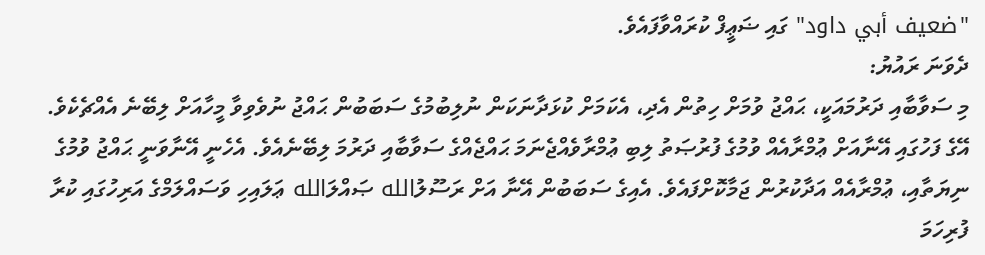"ضعيف أبي داود" ގައި ޟަޢީފް ކުރައްވާފައެވެ.
ދެވަނަ ރައުޔު:
މި ސަވާބާއި ދަރުމައަކީ، ޙައްޖު ވުމަށް ހިތުން އެދި، އެކަމަށް ކުޅަދާނަކަން ނުލިބުމުގެ ސަބަބުން ޙައްޖު ނުވެވިވާ މީހާއަށް ލިބޭނެ އެއްޗެކެވެ. އޭގެ ފަހުގައި އޭނާއަށް ޢުމްރާއެއް ވުމުގެ ފުރުޞަތު ލިބި ޢުމްރާވެއްޖެނަމަ ޙައްޖެއްގެ ސަވާބާއި ދަރުމަ ލިބޭނެއެވެ. އެހެނީ އޭނާވަނީ ޙައްޖު ވުމުގެ ނިޔަތާއި، ޢުމްރާއެއް އަދާކުރުން ޖަމާކޮށްފައެވެ. އެއިގެ ސަބަބުން އޭނާ އަށް ރަސޫލުالله ޞައްލަالله ޢަލައިހި ވަސައްލަމްގެ އަރިހުގައި ކުރާ ފުރިހަމަ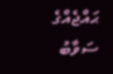ޙައްޖެއްގެ ސަވާބު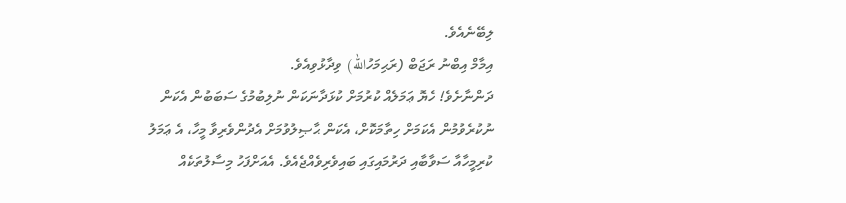ލިބޭނެއެވެ.
އިމާމް އިބްނު ރަޖަބް (ރަޙިމަހުالله) ވިދާޅުވިއެވެ.
ދަންނާށެވެ! ހެޔޮ ޢަމަލެއް ކުރުމަށް ކުޅަދާނަކަން ނުލިބުމުގެ ސަބަބުން އެކަން ނުކުރެވުމުން އެކަމަށް ހިތާމަކޮށް، އެކަން ޙާޞިލުވުމަށް އެދުންވެރިވާ މީހާ، އެ ޢަމަލު ކުރިމީހާއާ ސަވާބާއި ދަރުމައިގައި ބައިވެރިވެއްޖެއެވެ. އެއަށްފަހު މިސާލުތަކެއް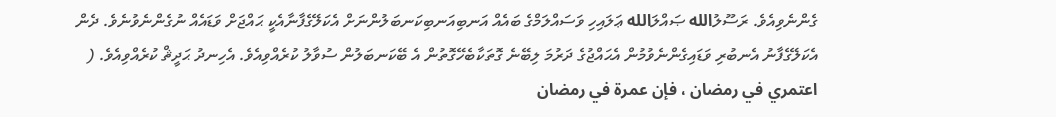ގެންނެވިއެވެ. ރަސޫލުالله ޞައްލަالله ޢަލައިހި ވަސައްލަމްގެ ބައެއް އަނބިއަނބިކަނބަލުންނަށް އެކަލޭގެފާނާއެކީ ޙައްޖަށް ވަޑައެއް ނުގެންނެވުނެވެ. ދެން އެކަލޭގެފާނު އެނބުރި ވަޑައިގެންނެވުމުން އެޙައްޖުގެ ދަރުމަ ލިބޭނެ ގޮތަކާބެހޭގޮތުން އެ ބޭކަނބަލުން ސުވާލު ކުރެއްވިއެވެ. އެހިނދު ޙަދީޘް ކުރެއްވިއެވެ. ( اعتمري في رمضان ، فإن عمرة في رمضان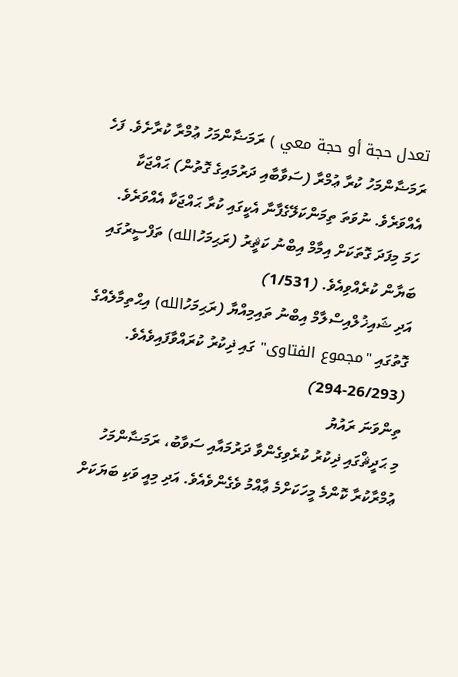تعدل حجة أو حجة معي ) ރަމަޟާންމަހު ޢުމްރާ ކުރާށެވެ. ފަހެ ރަމަޟާންމަހު ކުރާ ޢުމްރާ (ސަވާބާއި ދަރުމައިގެ ގޮތުން) ޙައްޖަކާ އެއްވަރެވެ. ނުވަތަ ތިމަންކަލޭގެފާނާ އެކީގައި ކުރާ ޙައްޖަކާ އެއްވަރެވެ.
ހަމަ މިފަދަ ގޮތަކަށް އިމާމް އިބްނު ކަޘީރު (ރަޙިމަހުالله) ތަފްސީރުގައި ބަޔާން ކުރެއްވިއެވެ. (1/531)
އަދި ޝައިޚުލްއިސްލާމް އިބްނު ތައިމިއްޔާ (ރަޙިމަހުالله) އިޙްތިމާލެއްގެ ގޮތުގައި "مجموع الفتاوى" ގައި ޛިކުރު ކުރައްވާފައިވެއެވެ. (26/293-294)
ތިންވަނަ ރައުޔު
މި ޙަދީޘްގައި ޛިކުރު ކުރެވިގެންވާ ދަރުމައާއި ސަވާބު، ރަމަޟާންމަހު ޢުމްރާކުރާ ކޮންމެ މީހަކަށްމެ ޢާއްމު ވެގެންވެއެވެ. އަދި މިއީ ވަކި ބަޔަކަށް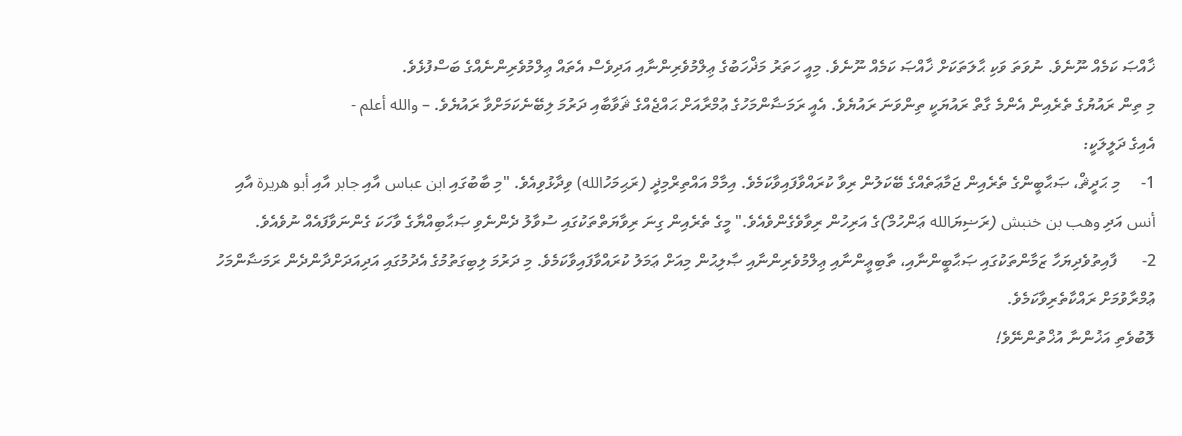ޚާއްޞަ ކަމެއް ނޫނެވެ. ނުވަތަ ވަކި ޙާލަތަކަށް ޚާއްޞަ ކަމެއް ނޫނެވެ. މިއީ ހަތަރު މަޛްހަބުގެ ޢިލްމުވެރިންނާއި އަދިވެސް އެތައް ޢިލްމުވެރިންނެއްގެ ބަސްފުޅެވެ.
މި ތިން ރައުޔުގެ ތެރެއިން އެންމެ ގާތް ރައުޔަކީ ތިންވަނަ ރައުޔެވެ. އެއީ ރަމަޟާންމަހުގެ ޢުމްރާއަށް ޙައްޖެއްގެ ޘަވާބާއި ދަރުމަ ލިބޭނެކަމަށްވާ ރައުޔެވެ. – والله أعلم -
އެއިގެ ދަލީލަކީ:
1-     މި ޙަދީޘް، ޞަޙާބީންގެ ތެރެއިން ޖަމާޢަތެއްގެ ބޭކަލުން ރިވާ ކުރައްވާފައިވާކަމެވެ. އިމާމް އައްތިރްމިޛީ (ރަޙިމަހުالله) ވިދާޅުވިއެވެ. "މި ބާބުގައި ابن عباس އާއި جابر އާއި أبو هريرة އާއި أنس އަދި وهب بن خنبش (ރަޟިޔަالله ޢަންހުމް)ގެ އަރިހުން ރިވާވެގެންވެއެވެ." މީގެ ތެރެއިން ގިނަ ރިވާޔަތްތަކުގައި ސުވާލު ދެންނެވި ޞަޙާބިއްޔާގެ ވާހަކަ ގެންނަވާފައެއް ނުވެއެވެ.
2-      ފާއިތުވެދިޔަހާ ޒަމާންތަކުގައި ޞަޙާބީންނާއި، ތާބިޢީންނާއި ޢިލްމުވެރިންނާއި ޞާލިޙުން މިއަށް ޢަމަލު ކުރައްވާފައިވާކަމެވެ. މި ދަރުމަ ލިބިގަތުމުގެ އެދުމުގައި އަދިއަދަށްދާންދެން ރަމަޟާންމަހު ޢުމްރާވުމަށް ރައްކާތެރިވާކަމެވެ.
ލޮބުވެތި އަޚުންނާ އުޚްތުންނޭވެ!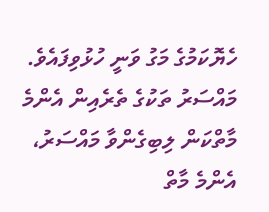ހެޔޮކަމުގެ މަގު ވަނީ ހުޅުވިފައެވެ. މައްސަރު ތަކުގެ ތެރެއިން އެންމެ މާތްކަން ލިބިގެންވާ މައްސަރު، އެންމެ މާތް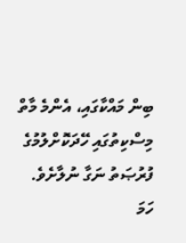ބިން މައްކާގައި، އެންމެ މާތް މިސްކިތުގައި ހޭދަކޮށްލުމުގެ ފުރުޞަތު ނަގާ ނުލާށެވެ.
ހަމަ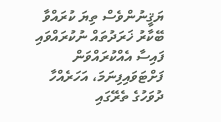ޔަޤީނުންވެސް ތިޔަ ކުރައްވާ ބޭކާރު ޚަރަދުތައް ނުކުރައްވައި ފައިސާ އެއްކުރައްވަން ފަށްޓަވައިފިނަމަ، އަހަރެއްހާ ދުވަހުގެ ތެރޭގައި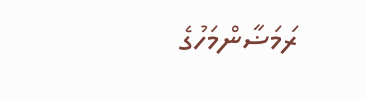ރަމަޟާންމަހުގެ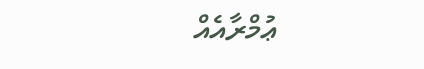ޢުމްރާއެއް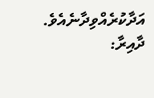އަދާކުރެއްވިދާނެއެވެ.
ދާއިރާ: